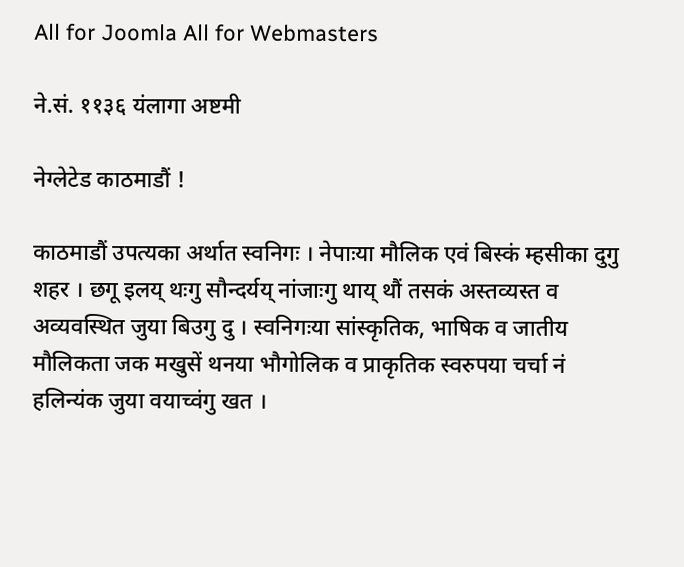All for Joomla All for Webmasters

ने.सं. ११३६ यंलागा अष्टमी

नेग्लेटेड काठमाडौं !

काठमाडौं उपत्यका अर्थात स्वनिगः । नेपाःया मौलिक एवं बिस्कं म्हसीका दुगु शहर । छगू इलय् थःगु सौन्दर्यय् नांजाःगु थाय् थौं तसकं अस्तव्यस्त व अव्यवस्थित जुया बिउगु दु । स्वनिगःया सांस्कृतिक, भाषिक व जातीय मौलिकता जक मखुसें थनया भौगोलिक व प्राकृतिक स्वरुपया चर्चा नं हलिन्यंक जुया वयाच्वंगु खत ।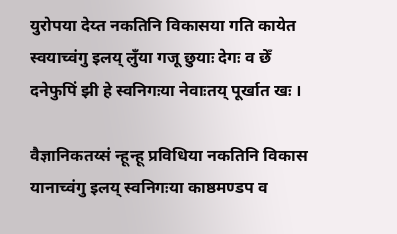युरोपया देय्त नकतिनि विकासया गति कायेत स्वयाच्वंगु इलय् लुँया गजू छुयाः देगः व छेँ दनेफुपिं झी हे स्वनिगःया नेवाःतय् पूर्खात खः ।

वैज्ञानिकतय्सं न्हून्हू प्रविधिया नकतिनि विकास यानाच्वंगु इलय् स्वनिगःया काष्ठमण्डप व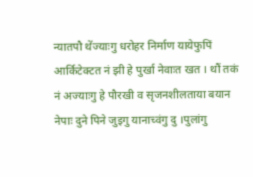न्यातपौ थेंज्याःगु धरोहर निर्माण यायेफुपिं आर्किटेक्टत नं झी हे पुर्खा नेवाःत खत । थौं तकं नं अज्याःगु हे पौरखी व सृजनशीलताया बयान नेपाः दुने पिने जुइगु यानाच्वंगु दु ।पुलांगु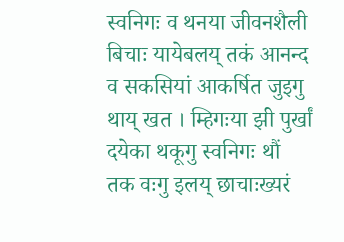स्वनिगः व थनया जीवनशैली बिचाः यायेबलय् तकं आनन्द व सकसियां आकर्षित जुइगु थाय् खत । म्हिगःया झी पुर्खां दयेका थकूगु स्वनिगः थौं तक वःगु इलय् छाचाःख्यरं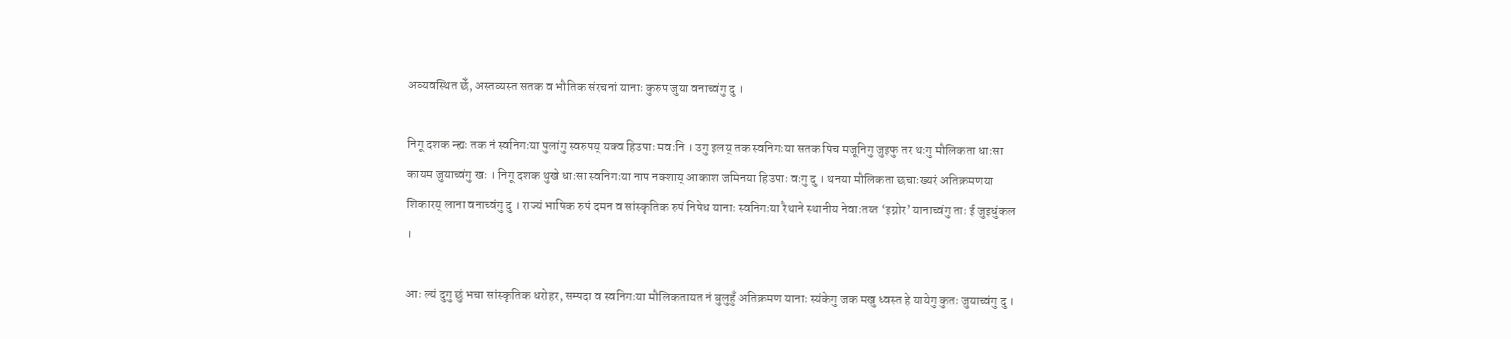अव्यवस्थित छेँ, अस्तव्यस्त सतक व भौतिक संरचनां यानाः कुरुप जुया वनाच्वंगु दु ।

निगू दशक न्ह्यः तक नं स्वनिगःया पुलांगु स्वरुपय् यक्व हिउपाः मवःनि । उगु इलय् तक स्वनिगःया सतक पिच मजूनिगु जुइफु तर थःगु मौलिकता धाःसा कायम जुयाच्वंगु खः । निगू दशक थुखे धाःसा स्वनिगःया नाप नक्शाय् आकाश जमिनया हिउपाः वःगु दु । थनया मौलिकता छचाःख्यरं अतिक्रमणया शिकारय् लाना वनाच्वंगु दु । राज्यं भाषिक रुपं दमन व सांस्कृतिक रुपं निषेध यानाः स्वनिगःया रैथाने स्थानीय नेवाःतय्त ‘इग्नोर’ यानाच्वंगु ताः ई जुइधुंकल ।

आः ल्यं दुगु छुं भचा सांस्कृतिक धरोहर, सम्पदा व स्वनिगःया मौलिकतायत नं बुलुहुँ अतिक्रमण यानाः स्यंकेगु जक मखु ध्वस्त हे यायेगु कुतः जुयाच्वंगु दु ।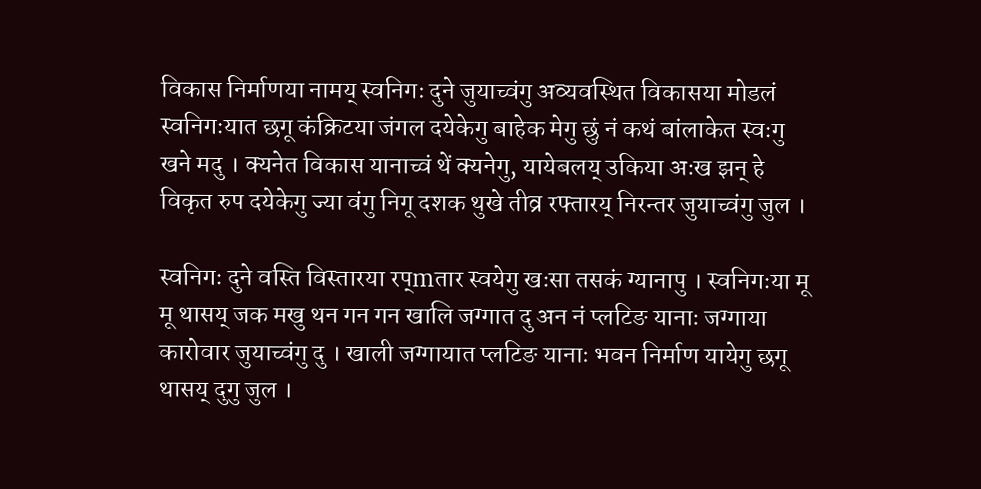विकास निर्माणया नामय् स्वनिगः दुने जुयाच्वंगु अव्यवस्थित विकासया मोडलं स्वनिगःयात छगू कंक्रिटया जंगल दयेकेगु बाहेक मेगु छुं नं कथं बांलाकेत स्वःगु खने मदु । क्यनेत विकास यानाच्वं थें क्यनेगु, यायेबलय् उकिया अःख झन् हे विकृत रुप दयेकेगु ज्या वंगु निगू दशक थुखे तीव्र रफ्तारय् निरन्तर जुयाच्वंगु जुल ।

स्वनिगः दुने वस्ति विस्तारया रप्mतार स्वयेगु खःसा तसकं ग्यानापु । स्वनिगःया मू मू थासय् जक मखु थन गन गन खालि जग्गात दु अन नं प्लटिङ यानाः जग्गाया कारोवार जुयाच्वंगु दु । खाली जग्गायात प्लटिङ यानाः भवन निर्माण यायेगु छगू थासय् दुगु जुल ।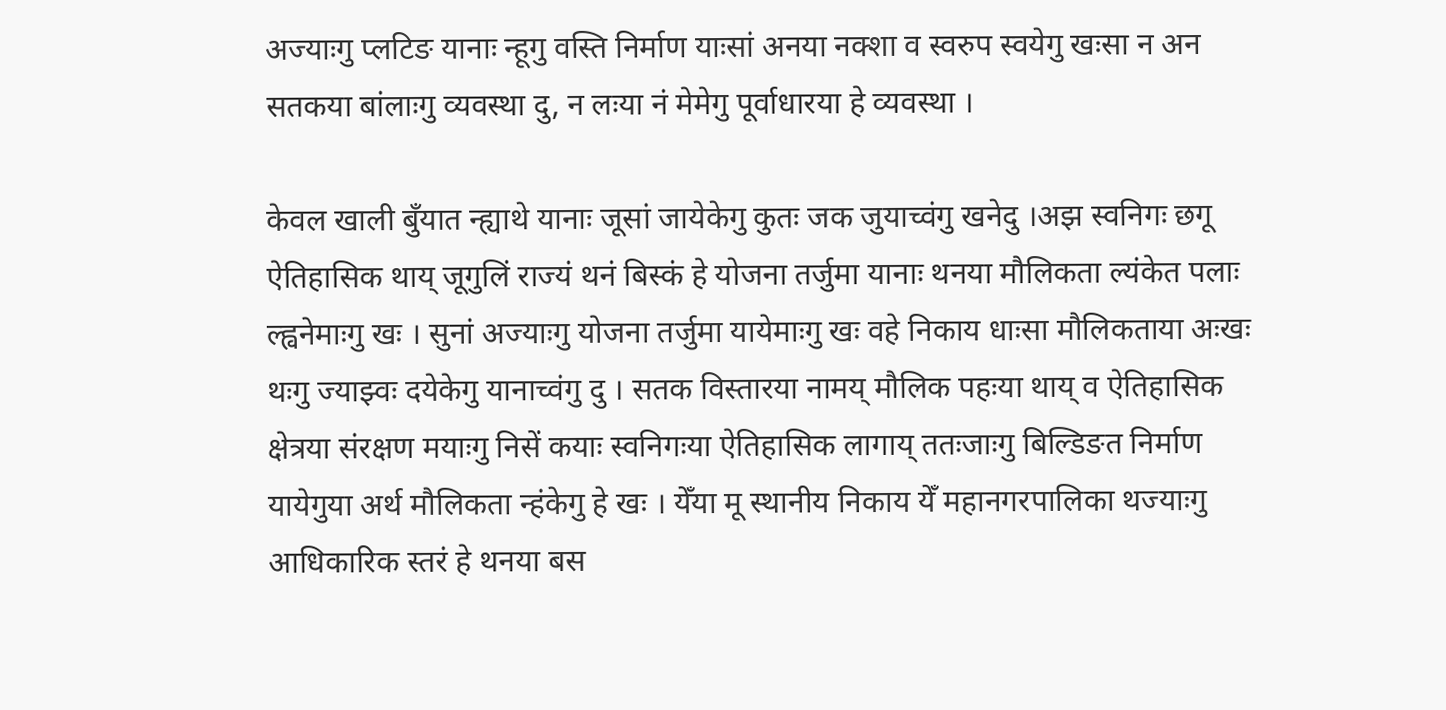अज्याःगु प्लटिङ यानाः न्हूगु वस्ति निर्माण याःसां अनया नक्शा व स्वरुप स्वयेगु खःसा न अन सतकया बांलाःगु व्यवस्था दु, न लःया नं मेमेगु पूर्वाधारया हे व्यवस्था ।

केवल खाली बुँयात न्ह्याथे यानाः जूसां जायेकेगु कुतः जक जुयाच्वंगु खनेदु ।अझ स्वनिगः छगू ऐतिहासिक थाय् जूगुलिं राज्यं थनं बिस्कं हे योजना तर्जुमा यानाः थनया मौलिकता ल्यंकेत पलाः ल्ह्वनेमाःगु खः । सुनां अज्याःगु योजना तर्जुमा यायेमाःगु खः वहे निकाय धाःसा मौलिकताया अःखः थःगु ज्याझ्वः दयेकेगु यानाच्वंगु दु । सतक विस्तारया नामय् मौलिक पहःया थाय् व ऐतिहासिक क्षेत्रया संरक्षण मयाःगु निसें कयाः स्वनिगःया ऐतिहासिक लागाय् ततःजाःगु बिल्डिङत निर्माण यायेगुया अर्थ मौलिकता न्हंकेगु हे खः । येँया मू स्थानीय निकाय येँ महानगरपालिका थज्याःगु आधिकारिक स्तरं हे थनया बस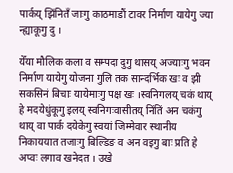पार्कय् झिंनितँ जाःगु काठमाडौं टावर निर्माण यायेगु ज्या न्ह्याकूगु दु ।

येँया मौलिक कला व सम्पदा दुगु थासय् अज्याःगु भवन निर्माण यायेगु योजना गुलि तक सान्दर्भिक खः व झी सकसिनं बिचाः यायेमाःगु पक्ष खः ।स्वनिगलय् चकं थाय् हे मदयेधुंकूगु इलय् स्वनिगःवासीतय् निंतिं अन चकंगु थाय् वा पार्क दयेकेगु स्वयां जिम्मेवार स्थानीय निकाययात तजाःगु बिल्डिङ व अन वइगु बाः प्रति हे अप्वः लगाव खनेदत । उखे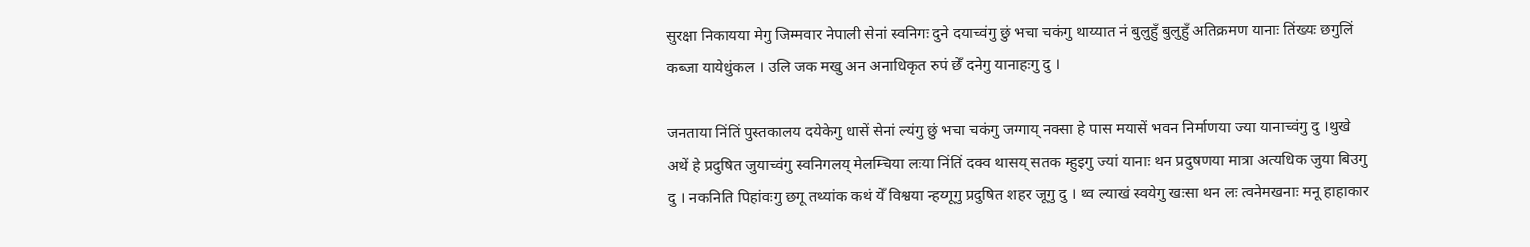सुरक्षा निकायया मेगु जिम्मवार नेपाली सेनां स्वनिगः दुने दयाच्वंगु छुं भचा चकंगु थाय्यात नं बुलुहुँ बुलुहुँ अतिक्रमण यानाः तिंख्यः छगुलिं कब्जा यायेधुंकल । उलि जक मखु अन अनाधिकृत रुपं छेँ दनेगु यानाहःगु दु ।

जनताया निंतिं पुस्तकालय दयेकेगु धासें सेनां ल्यंगु छुं भचा चकंगु जग्गाय् नक्सा हे पास मयासें भवन निर्माणया ज्या यानाच्वंगु दु ।थुखे अथें हे प्रदुषित जुयाच्वंगु स्वनिगलय् मेलम्चिया लःया निंतिं दक्व थासय् सतक म्हुइगु ज्यां यानाः थन प्रदुषणया मात्रा अत्यधिक जुया बिउगु दु । नकनिति पिहांवःगु छगू तथ्यांक कथं येँ विश्वया न्हय्गूगु प्रदुषित शहर जूगु दु । थ्व ल्याखं स्वयेगु खःसा थन लः त्वनेमखनाः मनू हाहाकार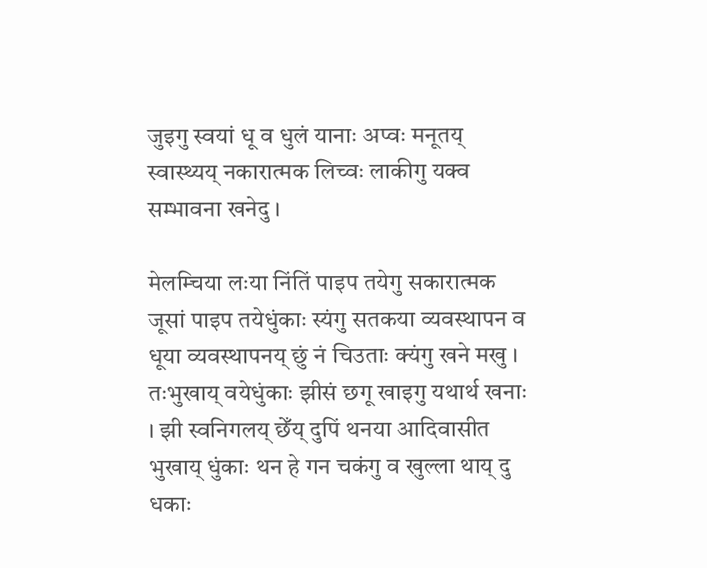जुइगु स्वयां धू व धुलं यानाः अप्वः मनूतय् स्वास्थ्यय् नकारात्मक लिच्वः लाकीगु यक्व सम्भावना खनेदु ।

मेलम्चिया लःया निंतिं पाइप तयेगु सकारात्मक जूसां पाइप तयेधुंकाः स्यंगु सतकया व्यवस्थापन व धूया व्यवस्थापनय् छुं नं चिउताः क्यंगु खने मखु । तःभुखाय् वयेधुंकाः झीसं छगू खाइगु यथार्थ खनाः । झी स्वनिगलय् छेँय् दुपिं थनया आदिवासीत भुखाय् धुंकाः थन हे गन चकंगु व खुल्ला थाय् दु धकाः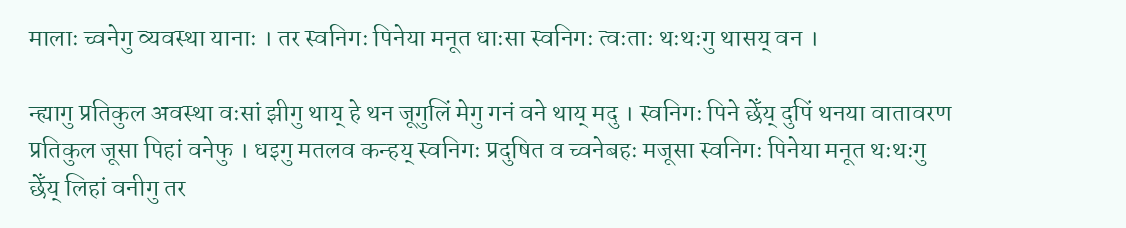मालाः च्वनेगु व्यवस्था यानाः । तर स्वनिगः पिनेया मनूत धाःसा स्वनिगः त्वःताः थःथःगु थासय् वन ।

न्ह्यागु प्रतिकुल अवस्था वःसां झीगु थाय् हे थन जूगुलिं मेगु गनं वने थाय् मदु । स्वनिगः पिने छेँय् दुपिं थनया वातावरण प्रतिकुल जूसा पिहां वनेफु । धइगु मतलव कन्हय् स्वनिगः प्रदुषित व च्वनेबहः मजूसा स्वनिगः पिनेया मनूत थःथःगु छेँय् लिहां वनीगु तर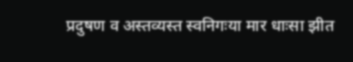प्रदुषण व अस्तव्यस्त स्वनिगःया मार धाःसा झीत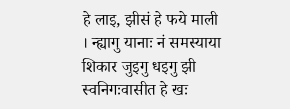हे लाइ, झीसं हे फये माली । न्ह्यागु यानाः नं समस्याया शिकार जुइगु धइगु झी स्वनिगःवासीत हे खः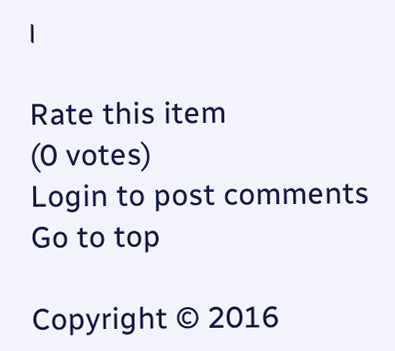।

Rate this item
(0 votes)
Login to post comments
Go to top

Copyright © 2016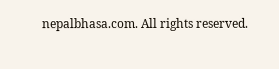nepalbhasa.com. All rights reserved.